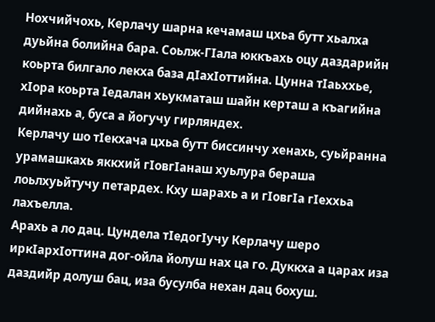Нохчийчохь, Керлачу шарна кечамаш цхьа бутт хьалха дуьйна болийна бара. Соьлж-ГIала юккъахь оцу даздарийн коьрта билгало лекха база дIахIоттийна. Цунна тIаьххье, хIора коьрта Iедалан хьукматаш шайн керташ а къагийна дийнахь а, буса а йогучу гирляндех.
Керлачу шо тIекхача цхьа бутт биссинчу хенахь, суьйранна урамашкахь яккхий гIовгIанаш хуьлура бераша лоьлхуьйтучу петардех. Кху шарахь а и гIовгIа гIеххьа лахъелла.
Арахь а ло дац. Цундела тIедогIучу Керлачу шеро иркIархIоттина дог-ойла йолуш нах ца го. Дуккха а царах иза даздийр долуш бац, иза бусулба нехан дац бохуш.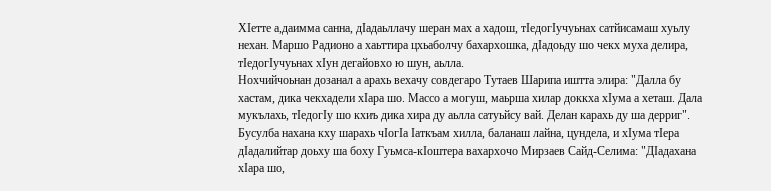ХIетте а,даимма санна, дIадаьллачу шеран мах а хадош, тIедогIучуьнах сатйисамаш хуьлу нехан. Маршо Радионо а хаьттира цхьаболчу бахархошка, дIадоьду шо чекх муха делира, тIедогIучуьнах хIун дегайовхо ю шун, аьлла.
Нохчийчоьнан дозанал а арахь вехачу совдегаро Тутаев Шарипа иштта элира: "Далла бу хастам, дика чекхадели хIара шо. Массо а могуш, маьрша хилар доккха хIума а хеташ. Дала мукълахь, тIедогIу шо кхиъ дика хира ду аьлла сатуьйсу вай. Делан карахь ду ша дерриг".
Бусулба нахана кху шарахь чIогIа Iаткъам хилла, баланаш лайна, цундела, и хIума тIера дIадалийтар доьху ша боху Гуьмса-кIоштера вахархочо Мирзаев Сайд-Селима: "ДIадахана хIара шо,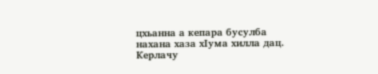цхьанна а кепара бусулба нахана хаза хIума хилла дац. Керлачу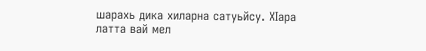шарахь дика хиларна сатуьйсу. ХIара латта вай мел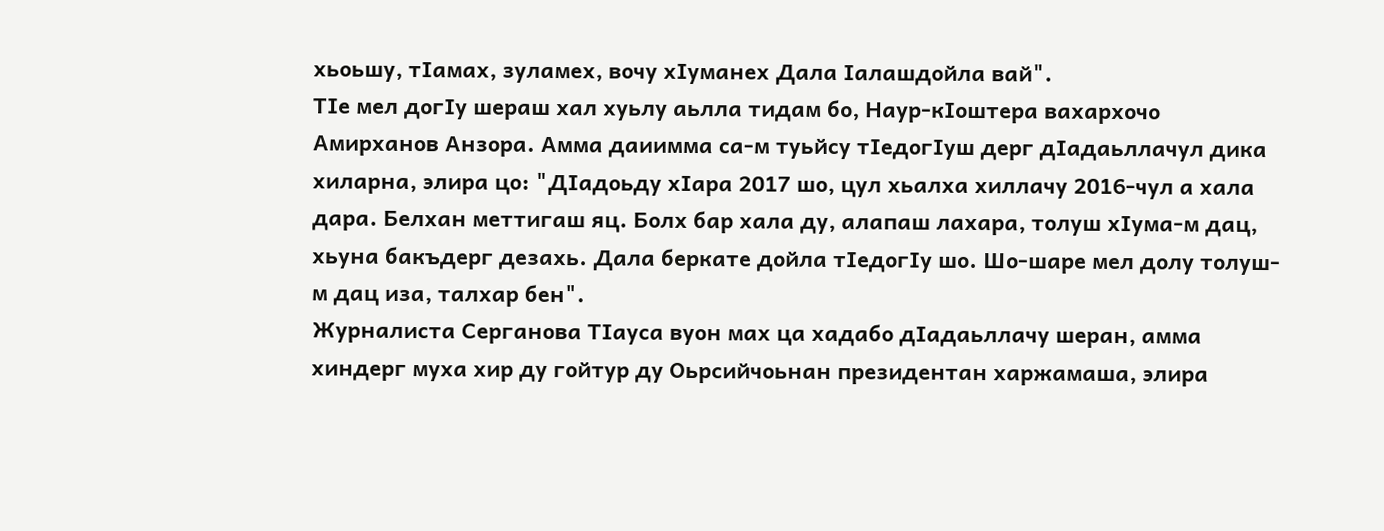хьоьшу, тIамах, зуламех, вочу хIуманех Дала Iалашдойла вай".
ТIе мел догIу шераш хал хуьлу аьлла тидам бо, Наур-кIоштера вахархочо Амирханов Анзора. Амма даиимма са-м туьйсу тIедогIуш дерг дIадаьллачул дика хиларна, элира цо: "ДIадоьду хIара 2017 шо, цул хьалха хиллачу 2016-чул а хала дара. Белхан меттигаш яц. Болх бар хала ду, алапаш лахара, толуш хIума-м дац, хьуна бакъдерг дезахь. Дала беркате дойла тIедогIу шо. Шо-шаре мел долу толуш-м дац иза, талхар бен".
Журналиста Серганова ТIауса вуон мах ца хадабо дIадаьллачу шеран, амма хиндерг муха хир ду гойтур ду Оьрсийчоьнан президентан харжамаша, элира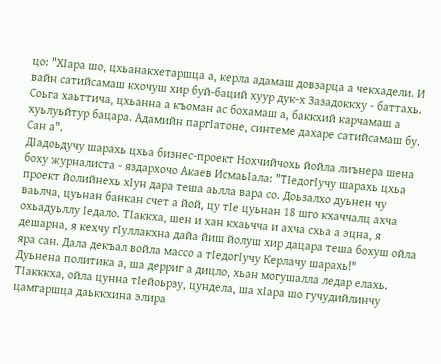цо: "ХIара шо, цхьанакхетаршца а, керла адамаш довзарца а чекхадели. И вайн сатийсамаш кхочуш хир буй-баций хуур дук-х Зазадоккху - баттахь. Соьга хаьттича, цхьанна а къоман ас бохамаш а, баккхий карчамаш а хуьлуьйтур бацара. Адамийн паргIатоне, синтеме дахаре сатийсамаш бу. Сан а".
ДIадоьдучу шарахь цхьа бизнес-проект Нохчийчохь йойла лиънера шена боху журналиста - яздархочо Акаев ИсмаьIала: "ТIедогIучу шарахь цхьа проект йолийнехь хIун дара теша аьлла вара со. Доьзалхо дуьнен чу ваьлча, цуьнан банкан счет а йой, цу тIе цуьнан 18 шго кхаччалц ахча охьадуьллу Iедало. ТIаккха, шен и хан кхаьчча и ахча схьа а эцна, я дешарна, я кехчу гIуллакхна дайа йиш йолуш хир дацара теша бохуш ойла яра сан. Дала декъал войла массо а тIедогIучу Керлачу шарахь!"
Дуьнена политика а, ша дерриг а дицло, хьан могушалла ледар елахь. ТIакккха, ойла цунна тIейоьрзу, цундела, ша хIара шо гучудийлинчу цамгаршца даьккхина элира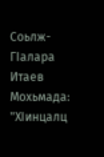Соьлж-ГIалара Итаев Мохьмада: "ХIинцалц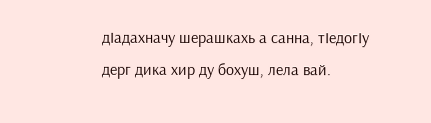дIадахначу шерашкахь а санна, тIедогIу дерг дика хир ду бохуш, лела вай.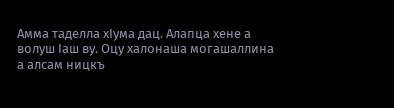Амма таделла хIума дац. Алапца хене а волуш Iаш ву. Оцу халонаша могашаллина а алсам ницкъ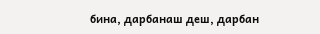бина, дарбанаш деш, дарбан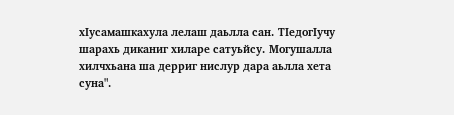хIусамашкахула лелаш даьлла сан. ТIедогIучу шарахь диканиг хиларе сатуьйсу. Могушалла хилчхьана ша дерриг нислур дара аьлла хета суна".